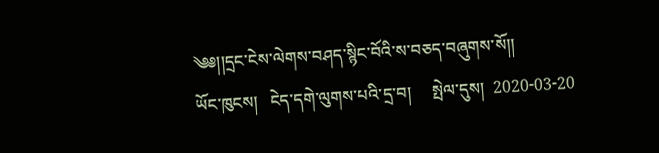༄༅།།དྲང་ངེས་ལེགས་བཤད་སྙིང་བོའི་ས་བཅད་བཞུགས་སོ།།
ཡོང་ཁུངས།   ངེད་དགེ་ལུགས་པའི་དྲ་བ།     སྤེལ་དུས།  2020-03-20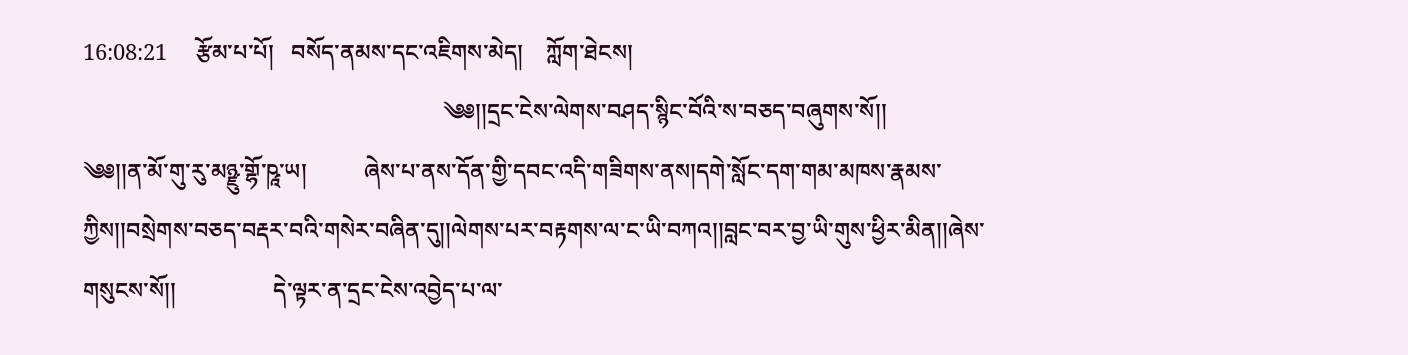16:08:21     རྩོམ་པ་པོ།   བསོད་ནམས་དང་འཇིགས་མེད།    ཀློག་ཐེངས།
                                                               ༄༅།།དྲང་ངེས་ལེགས་བཤད་སྙིང་བོའི་ས་བཅད་བཞུགས་སོ།།
༄༅།།ན་མོ་གུ་རུ་མཉྫུ་གྷོ་ཥཱ་ཡ།          ཞེས་པ་ནས་དོན་གྱི་དབང་འདི་གཟིགས་ནས།དགེ་སློང་དག་གམ་མཁས་རྣམས་ཀྱིས།།བསྲེགས་བཅད་བརྡར་བའི་གསེར་བཞིན་དུ།།ལེགས་པར་བརྟགས་ལ་ང་ཡི་བཀའ།།བླང་བར་བྱ་ཡི་གུས་ཕྱིར་མིན།།ཞེས་གསུངས་སོ།།                 དེ་ལྟར་ན་དྲང་ངེས་འབྱེད་པ་ལ་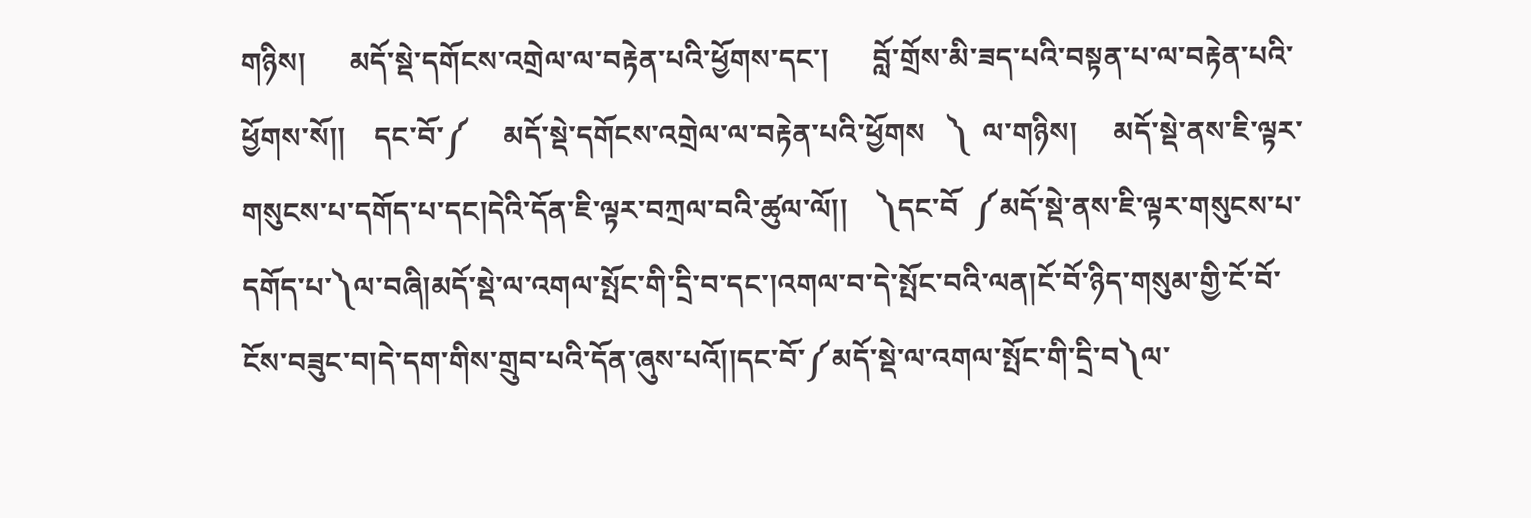གཉིས།      མདོ་སྡེ་དགོངས་འགྲེལ་ལ་བརྟེན་པའི་ཕྱོགས་དང་།      བློ་གྲོས་མི་ཟད་པའི་བསྟན་པ་ལ་བརྟེན་པའི་ཕྱོགས་སོ།།    དང་བོ་༼     མདོ་སྡེ་དགོངས་འགྲེལ་ལ་བརྟེན་པའི་ཕྱོགས   ༽  ལ་གཉིས།     མདོ་སྡེ་ནས་ཇི་ལྟར་གསུངས་པ་དགོད་པ་དང།དེའི་དོན་ཇི་ལྟར་བཀྲལ་བའི་ཚུལ་ལོ།།    ༽དང་བོ  ༼མདོ་སྡེ་ནས་ཇི་ལྟར་གསུངས་པ་དགོད་པ་༽ལ་བཞི།མདོ་སྡེ་ལ་འགལ་སྤོང་གི་དྲི་བ་དང་།འགལ་བ་དེ་སྤོང་བའི་ལན།ངོ་བོ་ཉིད་གསུམ་གྱི་ངོ་བོ་ངོས་བཟུང་བ།དེ་དག་གིས་གྲུབ་པའི་དོན་ཞུས་པའོ།།དང་བོ་༼མདོ་སྡེ་ལ་འགལ་སྤོང་གི་དྲི་བ༽ལ་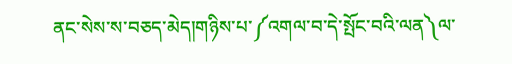ནང་སེས་ས་བཅད་མེད།གཉིས་པ་༼འགལ་བ་དེ་སྤོང་བའི་ལན༽ལ་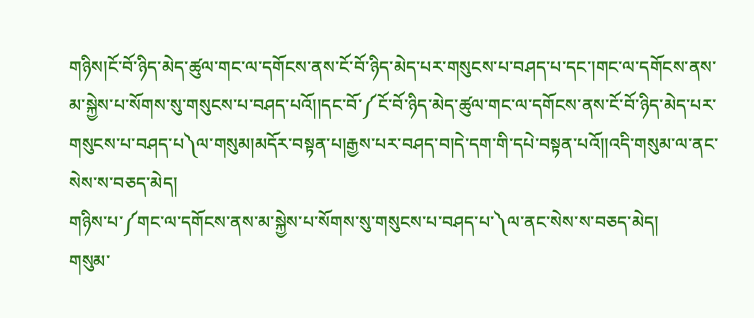གཉིས།ངོ་བོ་ཉིད་མེད་ཚུལ་གང་ལ་དགོངས་ནས་ངོ་བོ་ཉིད་མེད་པར་གསུངས་པ་བཤད་པ་དང་།གང་ལ་དགོངས་ནས་མ་སྐྱེས་པ་སོགས་སུ་གསུངས་པ་བཤད་པའོ།།དང་བོ་༼ངོ་བོ་ཉིད་མེད་ཚུལ་གང་ལ་དགོངས་ནས་ངོ་བོ་ཉིད་མེད་པར་གསུངས་པ་བཤད་པ༽ལ་གསུམ།མདོར་བསྟན་པ།རྒྱས་པར་བཤད་བ།དེ་དག་གི་དཔེ་བསྟན་པའོ།།འདི་གསུམ་ལ་ནང་སེས་ས་བཅད་མེད།
གཉིས་པ་༼གང་ལ་དགོངས་ནས་མ་སྐྱེས་པ་སོགས་སུ་གསུངས་པ་བཤད་པ་༽ལ་ནང་སེས་ས་བཅད་མེད།
གསུམ་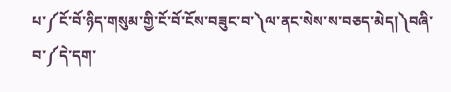པ་༼ངོ་བོ་ཉིད་གསུམ་གྱི་ངོ་བོ་ངོས་བཟུང་བ་༽ལ་ནང་སེས་ས་བཅད་མེད།༽བཞི་བ་༼དེ་དག་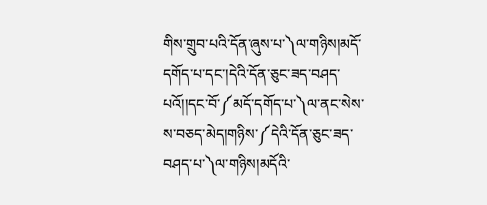གིས་གྲུབ་པའི་དོན་ཞུས་པ་༽ལ་གཉིས།མདོ་དགོད་པ་དང་།དེའི་དོན་ཅུང་ཟད་བཤད་པའོ།།དང་བོ་༼མདོ་དགོད་པ་༽ལ་ནང་སེས་ས་བཅད་མེད།གཉིས་༼དེའི་དོན་ཅུང་ཟད་བཤད་པ་༽ལ་གཉིས།མདོའི་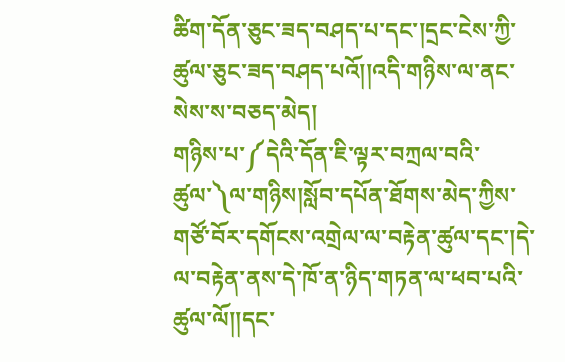ཚིག་དོན་ཅུང་ཟད་བཤད་པ་དང་།དྲང་ངེས་ཀྱི་ཚུལ་ཅུང་ཟད་བཤད་པའོ།།འདི་གཉིས་ལ་ནང་སེས་ས་བཅད་མེད།
གཉིས་པ་༼དེའི་དོན་ཇི་ལྟར་བཀྲལ་བའི་ཚུལ་༽ལ་གཉིས།སློབ་དཔོན་ཐོགས་མེད་ཀྱིས་གཙོ་བོར་དགོངས་འགྲེལ་ལ་བརྟེན་ཚུལ་དང་།དེ་ལ་བརྟེན་ནས་དེ་ཁོ་ན་ཉིད་གཏན་ལ་ཕབ་པའི་ཚུལ་ལོ།།དང་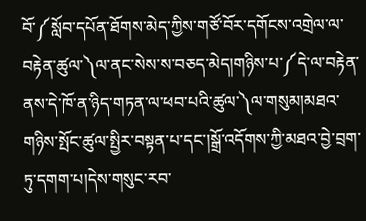བོ་༼སློབ་དཔོན་ཐོགས་མེད་ཀྱིས་གཙོ་བོར་དགོངས་འགྲེལ་ལ་བརྟེན་ཚུལ་༽ལ་ནང་སེས་ས་བཅད་མེད།གཉིས་པ་༼དེ་ལ་བརྟེན་ནས་དེ་ཁོ་ན་ཉིད་གཏན་ལ་ཕབ་པའི་ཚུལ་༽ལ་གསུམ།མཐའ་གཉིས་སྤོང་ཚུལ་སྤྱིར་བསྟན་པ་དང་།སྒྲོ་འདོགས་ཀྱི་མཐའ་བྱེ་བྲག་ཏུ་དགག་པ།དེས་གསུང་རབ་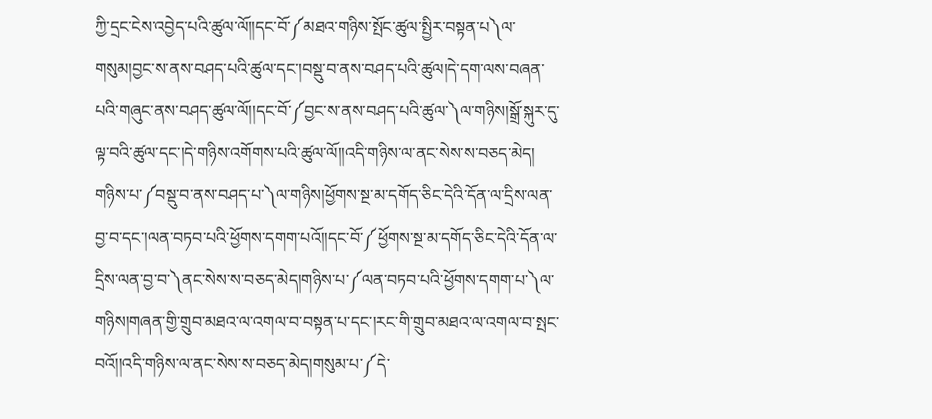ཀྱི་དྲང་ངེས་འབྱེད་པའི་ཚུལ་ལོ།།དང་བོ་༼མཐའ་གཉིས་སྤོང་ཚུལ་སྤྱིར་བསྟན་པ༽ལ་གསུམ།བྱང་ས་ནས་བཤད་པའི་ཚུལ་དང་།བསྡུ་བ་ནས་བཤད་པའི་ཚུལ།དེ་དག་ལས་བཞན་པའི་གཞུང་ནས་བཤད་ཚུལ་ལོ།།དང་བོ་༼བྱང་ས་ནས་བཤད་པའི་ཚུལ་༽ལ་གཉིས།སྒྲོ་སྐུར་དུ་ལྟ་བའི་ཚུལ་དང་།དེ་གཉིས་འགོགས་པའི་ཚུལ་ལོ།།འདི་གཉིས་ལ་ནང་སེས་ས་བཅད་མེད།
གཉིས་པ་༼བསྡུ་བ་ནས་བཤད་པ་༽ལ་གཉིས།ཕྱོགས་སྔ་མ་དགོད་ཅིང་དེའི་དོན་ལ་དྲིས་ལན་བྱ་བ་དང་།ལན་བཏབ་པའི་ཕྱོགས་དགག་པའོ།།དང་བོ་༼ཕྱོགས་སྔ་མ་དགོད་ཅིང་དེའི་དོན་ལ་དྲིས་ལན་བྱ་བ་༽ནང་སེས་ས་བཅད་མེད།གཉིས་པ་༼ལན་བཏབ་པའི་ཕྱོགས་དགག་པ་༽ལ་གཉིས།གཞན་གྱི་གྲུབ་མཐའ་ལ་འགལ་བ་བསྟན་པ་དང་།རང་གི་གྲུབ་མཐའ་ལ་འགལ་བ་སྤང་བའོ།།འདི་གཉིས་ལ་ནང་སེས་ས་བཅད་མེད།གསུམ་པ་༼དེ་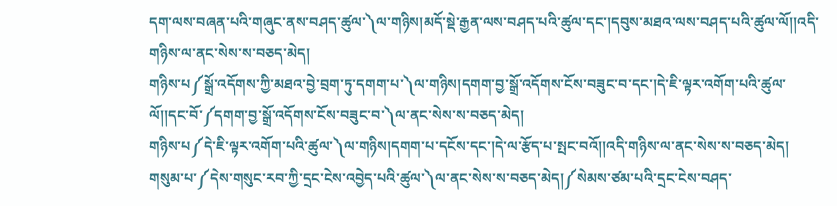དག་ལས་བཞན་པའི་གཞུང་ནས་བཤད་ཚུལ་༽ལ་གཉིས།མདོ་སྡེ་རྒྱན་ལས་བཤད་པའི་ཚུལ་དང་།དབུས་མཐའ་ལས་བཤད་པའི་ཚུལ་ལོ།།འདི་གཉིས་ལ་ནང་སེས་ས་བཅད་མེད།
གཉིས་པ༼སྒྲོ་འདོགས་ཀྱི་མཐའ་བྱེ་བྲག་ཏུ་དགག་པ་༽ལ་གཉིས།དགག་བྱ་སྒྲོ་འདོགས་ངོས་བཟུང་བ་དང་།དེ་ཇི་ལྟར་འགོག་པའི་ཚུལ་ལོ།།དང་བོ་༼དགག་བྱ་སྒྲོ་འདོགས་ངོས་བཟུང་བ་༽ལ་ནང་སེས་ས་བཅད་མེད།
གཉིས་པ༼དེ་ཇི་ལྟར་འགོག་པའི་ཚུལ་༽ལ་གཉིས།དགག་པ་དངོས་དང་།དེ་ལ་རྩོད་པ་སྤང་བའོ།།འདི་གཉིས་ལ་ནང་སེས་ས་བཅད་མེད།
གསུམ་པ་༼དེས་གསུང་རབ་ཀྱི་དྲང་ངེས་འབྱེད་པའི་ཚུལ་༽ལ་ནང་སེས་ས་བཅད་མེད།༼སེམས་ཙམ་པའི་དྲང་ངེས་བཤད་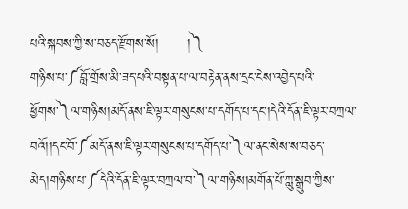པའི་སྐབས་ཀྱི་ས་བཅད་རྫོགས་སོ།      །༽
གཉིས་པ་༼བློ་གྲོས་མི་ཟད་པའི་བསྟན་པ་ལ་བརྟེན་ནས་དྲང་ངེས་འབྱེད་པའི་ཕྱོགས་༽ལ་གཉིས།མདོ་ནས་ཇི་ལྟར་གསུངས་པ་དགོད་པ་དང་།དེའི་དོན་ཇི་ལྟར་བཀྲལ་བའོ།།དང་བོ་༼མདོ་ནས་ཇི་ལྟར་གསུངས་པ་དགོད་པ་༽ལ་ནང་སེས་ས་བཅད་མེད།གཉིས་པ་༼དེའི་དོན་ཇི་ལྟར་བཀྲལ་བ་༽ལ་གཉིས།མགོན་པོ་ཀླུ་སྒྲུབ་ཀྱིས་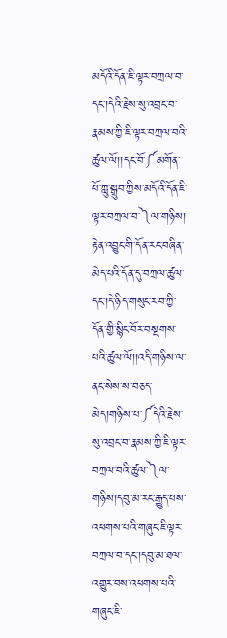མདོའི་དོན་ཇི་ལྟར་བཀྲལ་བ་དང་།དེའི་རྗེས་སུ་འབྲང་བ་རྣམས་ཀྱི་ཇི་ལྟར་བཀྲལ་བའི་ཚུལ་ལོ།།དང་བོ་༼མགོན་པོ་ཀླུ་སྒྲུབ་ཀྱིས་མདོའི་དོན་ཇི་ལྟར་བཀྲལ་བ་༽ལ་གཉིས།
རྟེན་འབྱུང་གི་དོན་རང་བཞིན་མེད་པའི་དོན་དུ་བཀྲལ་ཚུལ་དང་།དེ་ཉིད་གསུང་རབ་ཀྱི་དོན་གྱི་སྙིང་བོར་བསྔགས་པའི་ཚུལ་ལོ།།འདི་གཉིས་ལ་ནང་སེས་ས་བཅད་མེད།གཉིས་པ་༼དེའི་རྗེས་སུ་འབྲང་བ་རྣམས་ཀྱི་ཇི་ལྟར་བཀྲལ་བའི་ཚུལ་༽ལ་གཉིས།དབུ་མ་རང་རྒྱུད་པས་འཕགས་པའི་གཞུང་ཇི་ལྟར་བཀྲལ་བ་དང་།དབུ་མ་ཐལ་འགྱུར་བས་འཕགས་པའི་གཞུང་ཇི་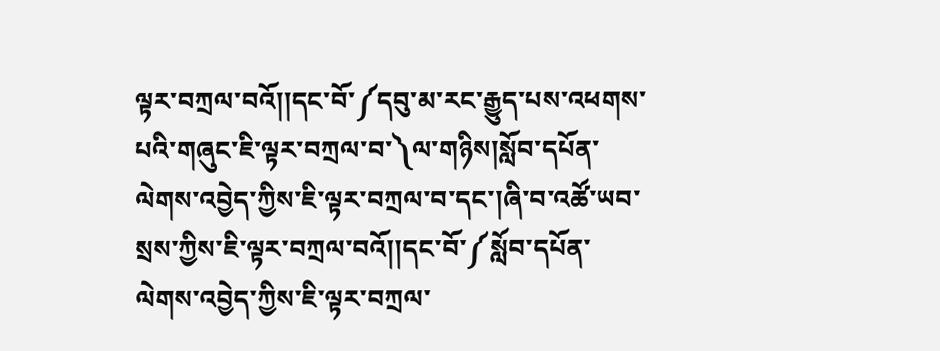ལྟར་བཀྲལ་བའོ།།དང་བོ་༼དབུ་མ་རང་རྒྱུད་པས་འཕགས་པའི་གཞུང་ཇི་ལྟར་བཀྲལ་བ་༽ལ་གཉིས།སློབ་དཔོན་ལེགས་འབྱེད་ཀྱིས་ཇི་ལྟར་བཀྲལ་བ་དང་།ཞི་བ་འཚོ་ཡབ་སྲས་ཀྱིས་ཇི་ལྟར་བཀྲལ་བའོ།།དང་བོ་༼སློབ་དཔོན་ལེགས་འབྱེད་ཀྱིས་ཇི་ལྟར་བཀྲལ་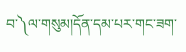བ་༽ལ་གསུམ།དོན་དམ་པར་གང་ཟག་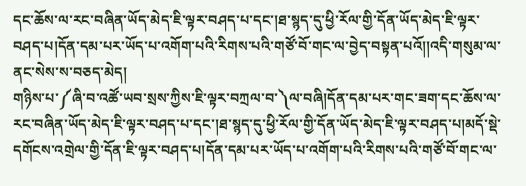དང་ཆོས་ལ་རང་བཞིན་ཡོད་མེད་ཇི་ལྟར་བཤད་པ་དང་།ཐ་སྙད་དུ་ཕྱི་རོལ་གྱི་དོན་ཡོད་མེད་ཇི་ལྟར་བཤད་པ།དོན་དམ་པར་ཡོད་པ་འགོག་པའི་རིགས་པའི་གཙོ་བོ་གང་ལ་བྱེད་བསྟན་པའོ།།འདི་གསུམ་ལ་ནང་སེས་ས་བཅད་མེད།
གཉིས་པ་༼ཞི་བ་འཚོ་ཡབ་སྲས་ཀྱིས་ཇི་ལྟར་བཀྲལ་བ་༽ལ་བཞི།དོན་དམ་པར་གང་ཟག་དང་ཆོས་ལ་རང་བཞིན་ཡོད་མེད་ཇི་ལྟར་བཤད་པ་དང་།ཐ་སྙད་དུ་ཕྱི་རོལ་གྱི་དོན་ཡོད་མེད་ཇི་ལྟར་བཤད་པ།མདོ་སྡེ་དགོངས་འགྲེལ་གྱི་དོན་ཇི་ལྟར་བཤད་པ།དོན་དམ་པར་ཡོད་པ་འགོག་པའི་རིགས་པའི་གཙོ་བོ་གང་ལ་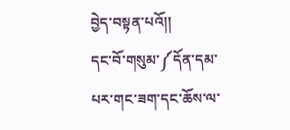བྱེད་བསྟན་པའོ།།
དང་བོ་གསུམ་༼དོན་དམ་པར་གང་ཟག་དང་ཆོས་ལ་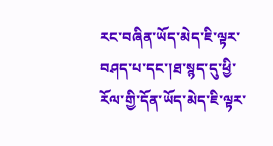རང་བཞིན་ཡོད་མེད་ཇི་ལྟར་བཤད་པ་དང་།ཐ་སྙད་དུ་ཕྱི་རོལ་གྱི་དོན་ཡོད་མེད་ཇི་ལྟར་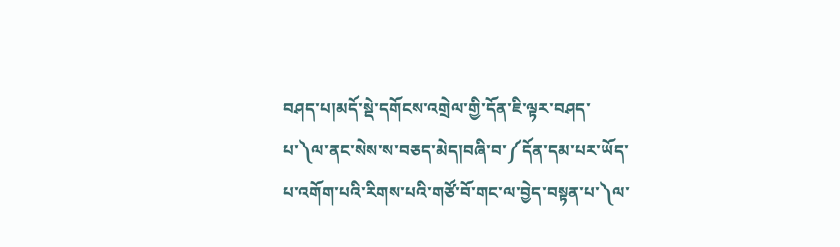བཤད་པ།མདོ་སྡེ་དགོངས་འགྲེལ་གྱི་དོན་ཇི་ལྟར་བཤད་པ་༽ལ་ནང་སེས་ས་བཅད་མེད།བཞི་བ་༼དོན་དམ་པར་ཡོད་པ་འགོག་པའི་རིགས་པའི་གཙོ་བོ་གང་ལ་བྱེད་བསྟན་པ་༽ལ་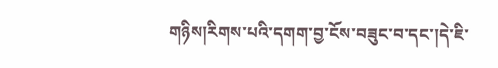གཉིས།རིགས་པའི་དགག་བྱ་ངོས་བཟུང་བ་དང་།དེ་ཇི་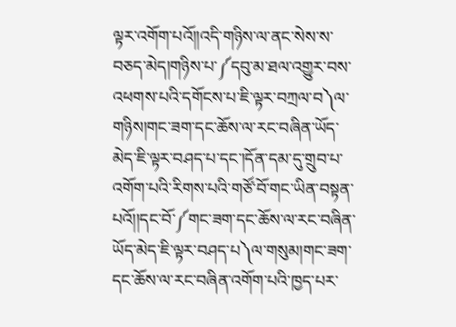ལྟར་འགོག་པའོ།།འདི་གཉིས་ལ་ནང་སེས་ས་བཅད་མེད།གཉིས་པ་༼དབུ་མ་ཐལ་འགྱུར་བས་འཕགས་པའི་དགོངས་པ་ཇི་ལྟར་བཀྲལ་བ༽ལ་གཉིས།གང་ཟག་དང་ཆོས་ལ་རང་བཞིན་ཡོད་མེད་ཇི་ལྟར་བཤད་པ་དང་།དོན་དམ་དུ་གྲུབ་པ་འགོག་པའི་རིགས་པའི་གཙོ་བོ་གང་ཡིན་བསྟན་པའོ།།དང་བོ་༼གང་ཟག་དང་ཆོས་ལ་རང་བཞིན་ཡོད་མེད་ཇི་ལྟར་བཤད་པ༽ལ་གསུམ།གང་ཟག་དང་ཆོས་ལ་རང་བཞིན་འགོག་པའི་ཁྱད་པར་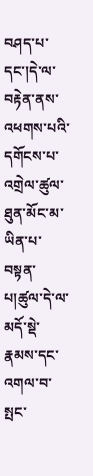བཤད་པ་དང་།དེ་ལ་བརྟེན་ནས་འཕགས་པའི་དགོངས་པ་འགྲེལ་ཚུལ་ཐུན་མོང་མ་ཡིན་པ་བསྟན་པ།ཚུལ་དེ་ལ་མདོ་སྡེ་རྣམས་དང་འགལ་བ་སྤང་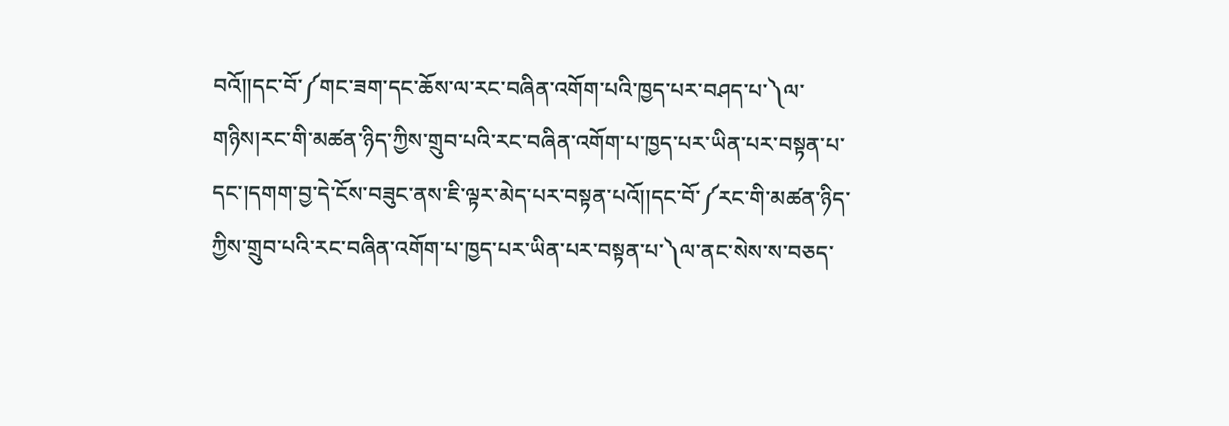བའོ།།དང་བོ་༼གང་ཟག་དང་ཆོས་ལ་རང་བཞིན་འགོག་པའི་ཁྱད་པར་བཤད་པ་༽ལ་གཉིས།རང་གི་མཚན་ཉིད་ཀྱིས་གྲུབ་པའི་རང་བཞིན་འགོག་པ་ཁྱད་པར་ཡིན་པར་བསྟན་པ་དང་།དགག་བྱ་དེ་ངོས་བཟུང་ནས་ཇི་ལྟར་མེད་པར་བསྟན་པའོ།།དང་བོ་༼རང་གི་མཚན་ཉིད་ཀྱིས་གྲུབ་པའི་རང་བཞིན་འགོག་པ་ཁྱད་པར་ཡིན་པར་བསྟན་པ་༽ལ་ནང་སེས་ས་བཅད་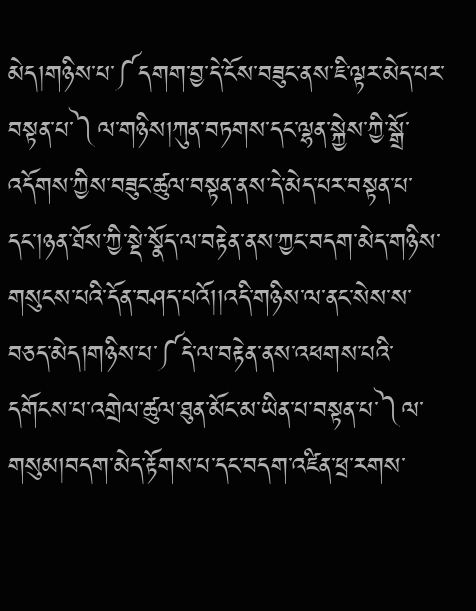མེད།གཉིས་པ་༼དགག་བྱ་དེ་ངོས་བཟུང་ནས་ཇི་ལྟར་མེད་པར་བསྟན་པ་༽ལ་གཉིས།ཀུན་བཏགས་དང་ལྷན་སྐྱེས་ཀྱི་སྒྲོ་འདོགས་ཀྱིས་བཟུང་ཚུལ་བསྟན་ནས་དེ་མེད་པར་བསྟན་པ་དང་།ཉན་ཐོས་ཀྱི་སྡེ་སྣོད་ལ་བརྟེན་ནས་ཀྱང་བདག་མེད་གཉིས་གསུངས་པའི་དོན་བཤད་པའོ།།འདི་གཉིས་ལ་ནང་སེས་ས་བཅད་མེད།གཉིས་པ་༼དེ་ལ་བརྟེན་ནས་འཕགས་པའི་དགོངས་པ་འགྲེལ་ཚུལ་ཐུན་མོང་མ་ཡིན་པ་བསྟན་པ་༽ལ་གསུམ།བདག་མེད་རྟོགས་པ་དང་བདག་འཛིན་ཕྲ་རགས་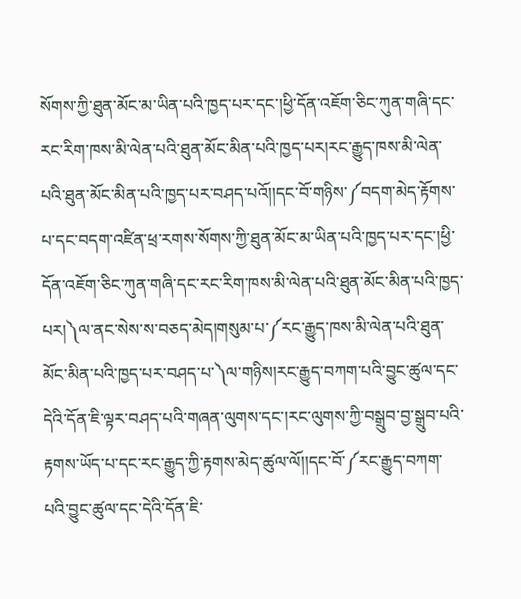སོགས་ཀྱི་ཐུན་མོང་མ་ཡིན་པའི་ཁྱད་པར་དང་།ཕྱི་དོན་འཇོག་ཅིང་ཀུན་གཞི་དང་རང་རིག་ཁས་མི་ལེན་པའི་ཐུན་མོང་མིན་པའི་ཁྱད་པར།རང་རྒྱུད་ཁས་མི་ལེན་པའི་ཐུན་མོང་མིན་པའི་ཁྱད་པར་བཤད་པའོ།།དང་བོ་གཉིས་༼བདག་མེད་རྟོགས་པ་དང་བདག་འཛིན་ཕྲ་རགས་སོགས་ཀྱི་ཐུན་མོང་མ་ཡིན་པའི་ཁྱད་པར་དང་།ཕྱི་དོན་འཇོག་ཅིང་ཀུན་གཞི་དང་རང་རིག་ཁས་མི་ལེན་པའི་ཐུན་མོང་མིན་པའི་ཁྱད་པར།༽ལ་ནང་སེས་ས་བཅད་མེད།གསུམ་པ་༼རང་རྒྱུད་ཁས་མི་ལེན་པའི་ཐུན་མོང་མིན་པའི་ཁྱད་པར་བཤད་པ་༽ལ་གཉིས།རང་རྒྱུད་བཀག་པའི་བྱུང་ཚུལ་དང་དེའི་དོན་ཇི་ལྟར་བཤད་པའི་གཞན་ལུགས་དང་།རང་ལུགས་ཀྱི་བསྒྲུབ་བྱ་སྒྲུབ་པའི་རྟགས་ཡོད་པ་དང་རང་རྒྱུད་ཀྱི་རྟགས་མེད་ཚུལ་ལོ།།དང་བོ་༼རང་རྒྱུད་བཀག་པའི་བྱུང་ཚུལ་དང་དེའི་དོན་ཇི་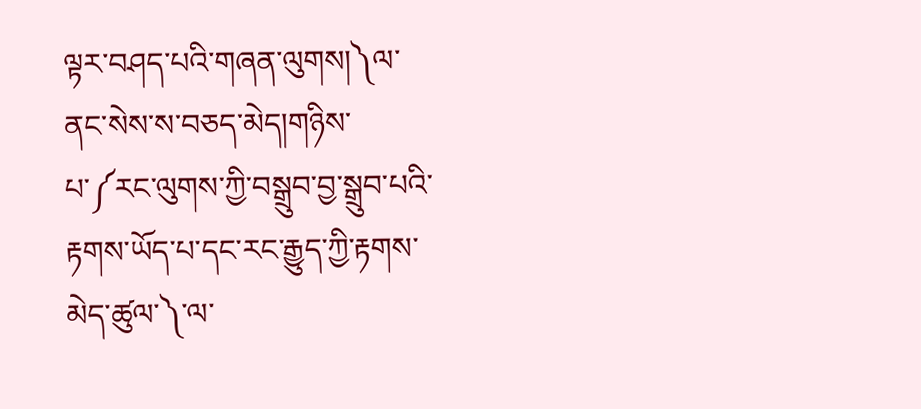ལྟར་བཤད་པའི་གཞན་ལུགས།༽ལ་ནང་སེས་ས་བཅད་མེད།གཉིས་པ་༼རང་ལུགས་ཀྱི་བསྒྲུབ་བྱ་སྒྲུབ་པའི་རྟགས་ཡོད་པ་དང་རང་རྒྱུད་ཀྱི་རྟགས་མེད་ཚུལ་༽་ལ་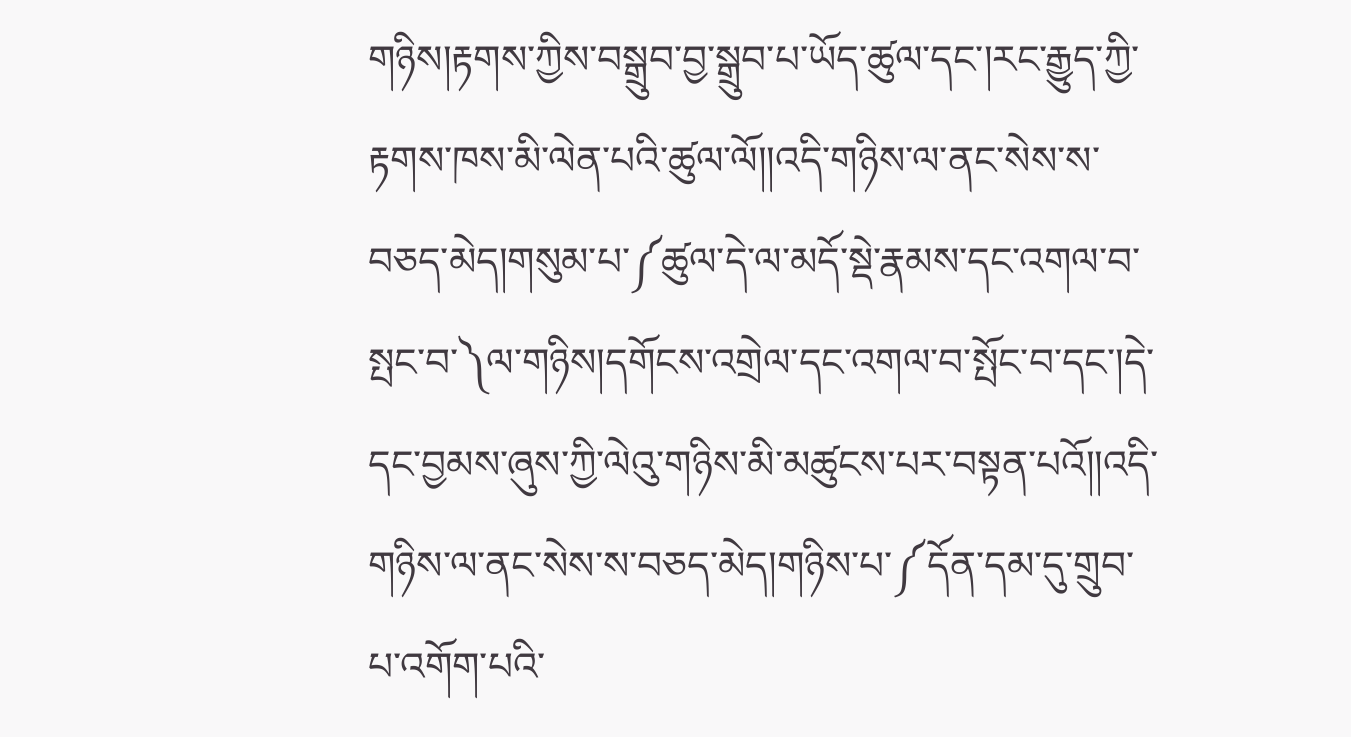གཉིས།རྟགས་ཀྱིས་བསྒྲུབ་བྱ་སྒྲུབ་པ་ཡོད་ཚུལ་དང་།རང་རྒྱུད་ཀྱི་རྟགས་ཁས་མི་ལེན་པའི་ཚུལ་ལོ།།འདི་གཉིས་ལ་ནང་སེས་ས་བཅད་མེད།གསུམ་པ་༼ཚུལ་དེ་ལ་མདོ་སྡེ་རྣམས་དང་འགལ་བ་སྤང་བ་༽ལ་གཉིས།དགོངས་འགྲེལ་དང་འགལ་བ་སྤོང་བ་དང་།དེ་དང་བྱམས་ཞུས་ཀྱི་ལེའུ་གཉིས་མི་མཚུངས་པར་བསྟན་པའོ།།འདི་གཉིས་ལ་ནང་སེས་ས་བཅད་མེད།གཉིས་པ་༼དོན་དམ་དུ་གྲུབ་པ་འགོག་པའི་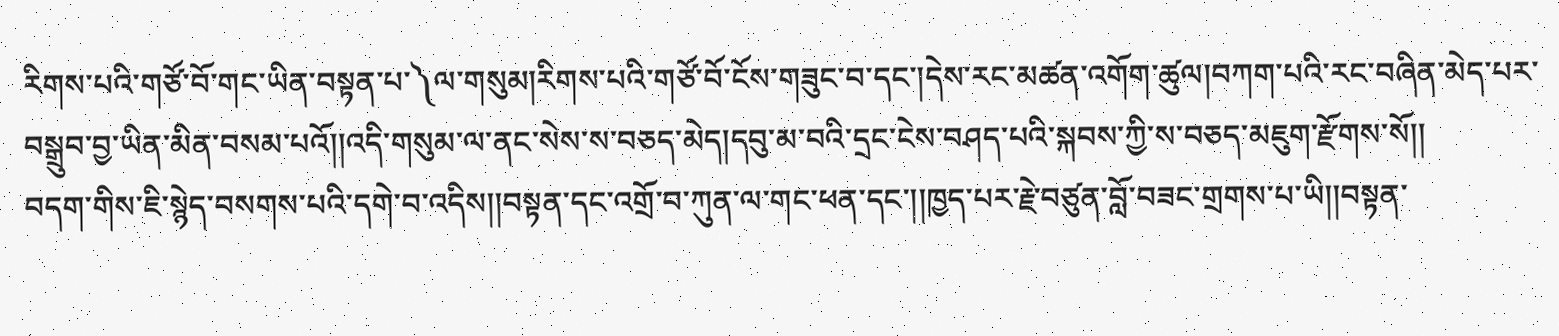རིགས་པའི་གཙོ་བོ་གང་ཡིན་བསྟན་པ་༽ལ་གསུམ།རིགས་པའི་གཙོ་བོ་ངོས་གཟུང་བ་དང་།དེས་རང་མཚན་འགོག་ཚུལ།བཀག་པའི་རང་བཞིན་མེད་པར་བསྒྲུབ་བྱ་ཡིན་མིན་བསམ་པའོ།།འདི་གསུམ་ལ་ནང་སེས་ས་བཅད་མེད།དབུ་མ་བའི་དྲང་ངེས་བཤད་པའི་སྐབས་ཀྱི་ས་བཅད་མཇུག་རྫོགས་སོ།།
བདག་གིས་ཇི་སྙེད་བསགས་པའི་དགེ་བ་འདིས།།བསྟན་དང་འགྲོ་བ་ཀུན་ལ་གང་ཕན་དང་།།ཁྱད་པར་རྗེ་བཙུན་བློ་བཟང་གྲགས་པ་ཡི།།བསྟན་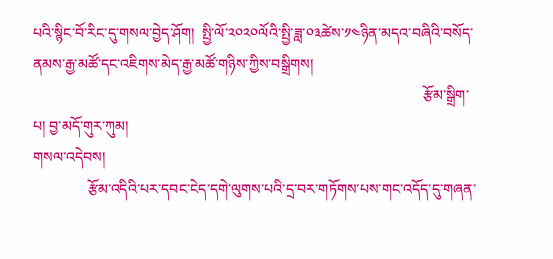པའི་སྙིང་བོ་རིང་དུ་གསལ་བྱེད་ཤོག།  སྤྱི་ལོ་༢༠༢༠ལོའི་སྤྱི་ཟླ་༠༣ཚེས་༡༤ཉིན་མདའ་བཞིའི་བསོད་ནམས་རྒྱ་མཚོ་དང་འཇིགས་མེད་རྒྱ་མཚོ་གཉིས་ཀྱིས་བསྒྲིགས།
                                                                                                           རྩོམ་སྒྲིག་པ། བྱ་མདོ་གུར་ཀུམ།
གསལ་འདེབས།
               རྩོམ་འདིའི་པར་དབང་ངེད་དགེ་ལུགས་པའི་དྲ་བར་གཏོགས་པས་གང་འདོད་དུ་གཞན་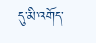དུ་མི་འགོད་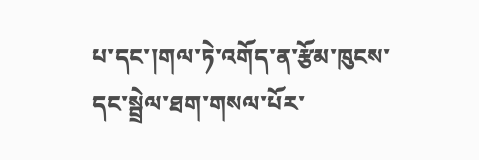པ་དང་།གལ་ཏེ་འགོད་ན་རྩོམ་ཁུངས་དང་སྦྲེལ་ཐག་གསལ་པོར་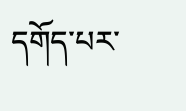དགོད་པར་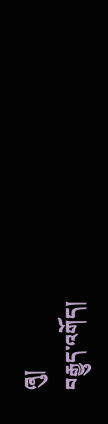ཞུ།
བརྒྱུད་འགོད།